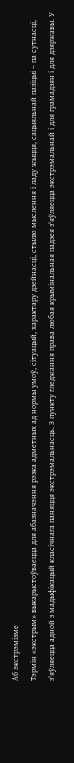Аб экстрэмізме
Тэрмін «экстрым» выкарыстоўваецца для абазначэння рэзка адметных ад нормы умоў, сітуацый, характару дзейнасці, стылю мыслення і ладу жыцця, сацыяльнай пазіцыі – па сутнасці, з'яўляецца адной з мадыфікацый класічнага паняцця экстрэмальнасць. З пункту гледжання права любая крымінальная падзея з'яўляецца экстрэмальнай і для грамадзян і для дзяржавы. У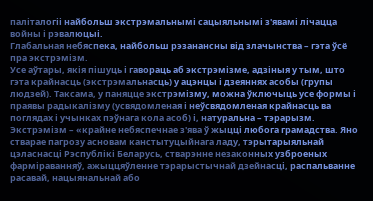паліталогіі найбольш экстрэмальнымі сацыяльнымі з'явамі лічацца войны і рэвалюцыі.
Глабальная небяспека, найбольш рэзанансны від злачынства – гэта ўсё пра экстрэмізм.
Усе аўтары, якія пішуць і гавораць аб экстрэмізме, адзіныя у тым, што гэта крайнасць (экстрэмальнасць) у ацэнцы і дзеяннях асобы (групы людзей). Таксама, у паняцце экстрэмізму, можна ўключыць усе формы і праявы радыкалізму (усвядомленая і неўсвядомленая крайнасць ва поглядах і учынках пэўнага кола асоб) і, натуральна – тэрарызм.
Экстрэмізм – «крайне небяспечнае з'ява ў жыцці любога грамадства. Яно стварае пагрозу асновам канстытуцыйнага ладу, тэрытарыяльнай цэласнасці Рэспублікі Беларусь, стварэнне незаконных узброеных фарміраванняў, ажыццяўленне тэрарыстычнай дзейнасці, распальванне расавай, нацыянальнай або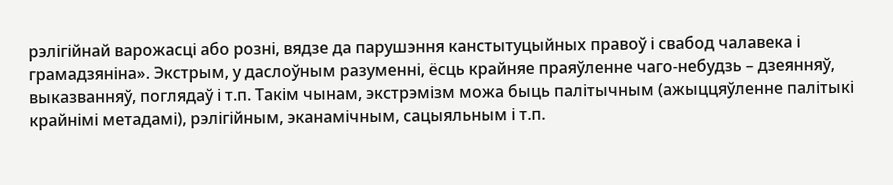рэлігійнай варожасці або розні, вядзе да парушэння канстытуцыйных правоў і свабод чалавека і грамадзяніна». Экстрым, у даслоўным разуменні, ёсць крайняе праяўленне чаго-небудзь – дзеянняў, выказванняў, поглядаў і т.п. Такім чынам, экстрэмізм можа быць палітычным (ажыццяўленне палітыкі крайнімі метадамі), рэлігійным, эканамічным, сацыяльным і т.п.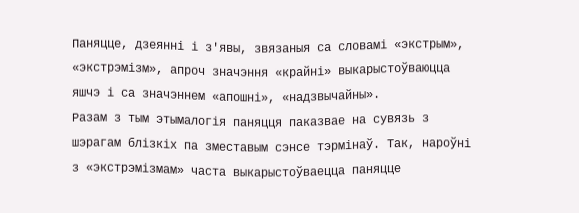Паняцце, дзеянні і з'явы, звязаныя са словамі «экстрым», «экстрэмізм», апроч значэння «крайні» выкарыстоўваюцца яшчэ і са значэннем «апошні», «надзвычайны».
Разам з тым этымалогія паняцця паказвае на сувязь з шэрагам блізкіх па зместавым сэнсе тэрмінаў. Так, нароўні з «экстрэмізмам» часта выкарыстоўваецца паняцце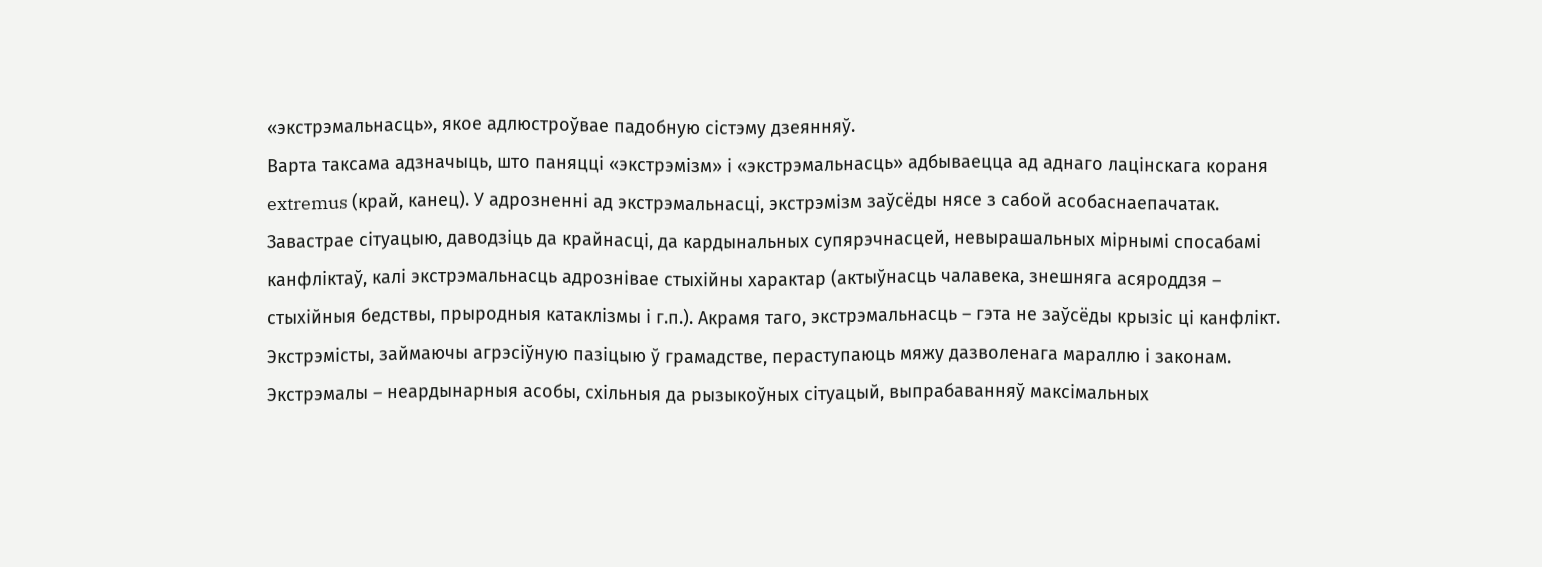«экстрэмальнасць», якое адлюстроўвае падобную сістэму дзеянняў.
Варта таксама адзначыць, што паняцці «экстрэмізм» і «экстрэмальнасць» адбываецца ад аднаго лацінскага кораня extremus (край, канец). У адрозненні ад экстрэмальнасці, экстрэмізм заўсёды нясе з сабой асобаснаепачатак. Завастрае сітуацыю, даводзіць да крайнасці, да кардынальных супярэчнасцей, невырашальных мірнымі спосабамі канфліктаў, калі экстрэмальнасць адрознівае стыхійны характар (актыўнасць чалавека, знешняга асяроддзя – стыхійныя бедствы, прыродныя катаклізмы і г.п.). Акрамя таго, экстрэмальнасць – гэта не заўсёды крызіс ці канфлікт.
Экстрэмісты, займаючы агрэсіўную пазіцыю ў грамадстве, пераступаюць мяжу дазволенага мараллю і законам. Экстрэмалы – неардынарныя асобы, схільныя да рызыкоўных сітуацый, выпрабаванняў максімальных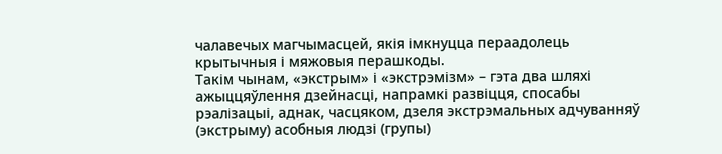чалавечых магчымасцей, якія імкнуцца пераадолець крытычныя і мяжовыя перашкоды.
Такім чынам, «экстрым» і «экстрэмізм» – гэта два шляхі ажыццяўлення дзейнасці, напрамкі развіцця, спосабы рэалізацыі, аднак, часцяком, дзеля экстрэмальных адчуванняў (экстрыму) асобныя людзі (групы)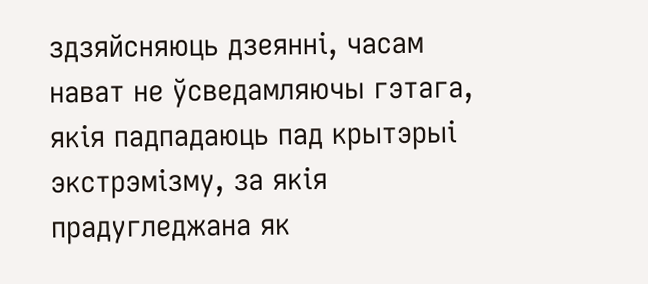здзяйсняюць дзеянні, часам нават не ўсведамляючы гэтага, якія падпадаюць пад крытэрыі экстрэмізму, за якія прадугледжана як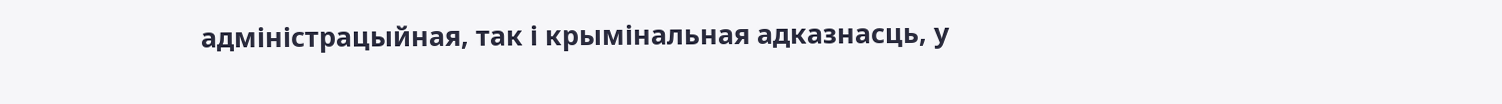адміністрацыйная, так і крымінальная адказнасць, у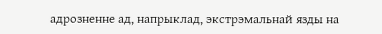адрозненне ад, напрыклад, экстрэмальнай язды на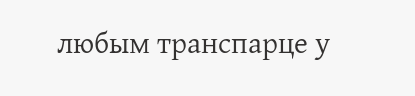любым транспарце у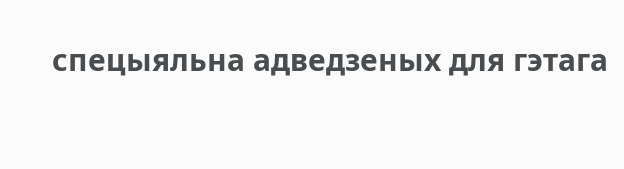спецыяльна адведзеных для гэтага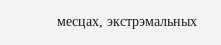месцах, экстрэмальных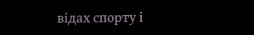відах спорту і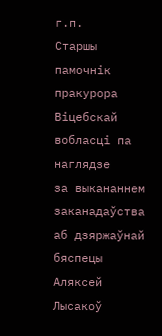г.п.
Старшы памочнік пракурора
Віцебскай вобласці па наглядзе
за выкананнем заканадаўства
аб дзяржаўнай бяспецы
Аляксей Лысакоў